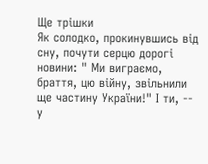Ще трішки
Як солодко, прокинувшись від сну, почути серцю дорогі новини: " Ми виграємо, браття, цю війну, звільнили ще частину України!" І ти, -- у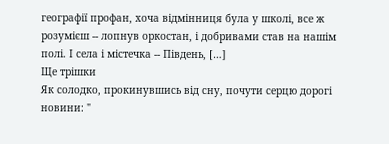географії профан, хоча відмінниця була у школі, все ж розумієш -- лопнув оркостан, і добривами став на нашім полі. І села і містечка -- Південь, […]
Ще трішки
Як солодко, прокинувшись від сну, почути серцю дорогі новини: "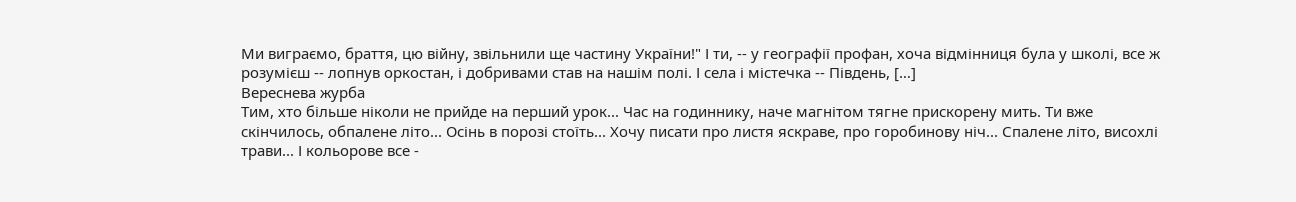Ми виграємо, браття, цю війну, звільнили ще частину України!" І ти, -- у географії профан, хоча відмінниця була у школі, все ж розумієш -- лопнув оркостан, і добривами став на нашім полі. І села і містечка -- Південь, […]
Вереснева журба
Тим, хто більше ніколи не прийде на перший урок... Час на годиннику, наче магнітом тягне прискорену мить. Ти вже скінчилось, обпалене літо... Осінь в порозі стоїть... Хочу писати про листя яскраве, про горобинову ніч... Спалене літо, висохлі трави... І кольорове все -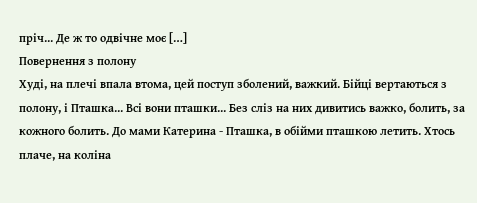пріч... Де ж то одвічне моє […]
Повернення з полону
Худі, на плечі впала втома, цей поступ зболений, важкий. Бійці вертаються з полону, і Пташка... Всі вони пташки... Без сліз на них дивитись важко, болить, за кожного болить. До мами Катерина - Пташка, в обійми пташкою летить. Хтось плаче, на коліна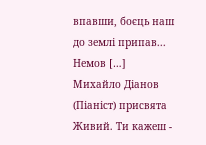впавши, боєць наш до землі припав... Немов […]
Михайло Діанов (Піаніст) присвята
Живий. Ти кажеш -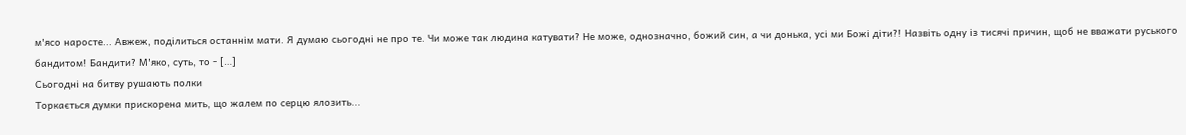м'ясо наросте... Авжеж, поділиться останнім мати. Я думаю сьогодні не про те. Чи може так людина катувати? Не може, однозначно, божий син, а чи донька, усі ми Божі діти?! Назвіть одну із тисячі причин, щоб не вважати руського бандитом! Бандити? М'яко, суть, то - […]
Сьогодні на битву рушають полки
Торкається думки прискорена мить, що жалем по серцю ялозить...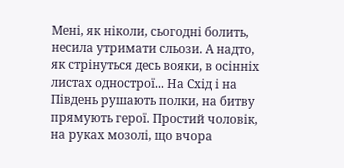Мені, як ніколи, сьогодні болить, несила утримати сльози. А надто, як стрінуться десь вояки, в осінніх листах однострої... На Схід і на Південь рушають полки, на битву прямують герої. Простий чоловік, на руках мозолі, що вчора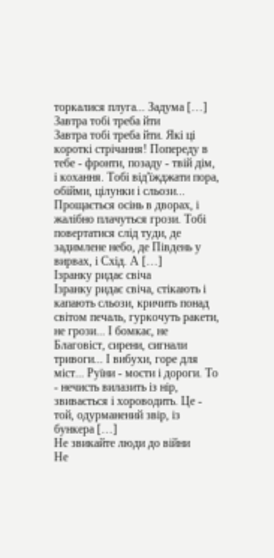торкалися плуга... Задума […]
Завтра тобі треба йти
Завтра тобі треба йти. Які ці короткі стрічання! Попереду в тебе - фронти, позаду - твій дім, і кохання. Тобі від'їжджати пора, обійми, цілунки і сльози... Прощається осінь в дворах, і жалібно плачуться грози. Тобі повертатися слід туди, де задимлене небо, де Південь у вирвах, і Схід. А […]
Ізранку ридає свіча
Ізранку ридає свіча, стікають і капають сльози, кричить понад світом печаль, гуркочуть ракети, не грози... І бомкає, не Благовіст, сирени, сигнали тривоги... І вибухи, горе для міст... Руїни - мости і дороги. То - нечисть вилазить із нір, звивається і хороводить. Це - той, одурманений звір, із бункера […]
Не звикайте люди до війни
Не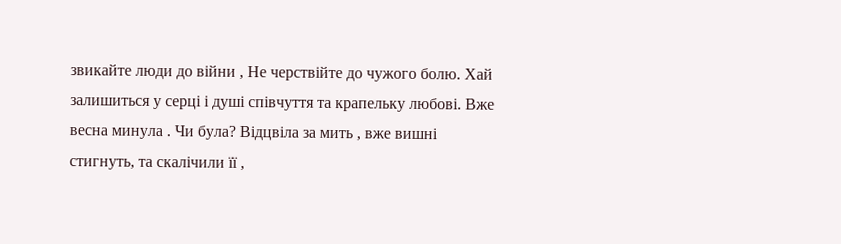звикайте люди до війни , Не черствійте до чужого болю. Хай залишиться у серці і душі співчуття та крапельку любові. Вже весна минула . Чи була? Відцвіла за мить , вже вишні стигнуть, та скалічили її ,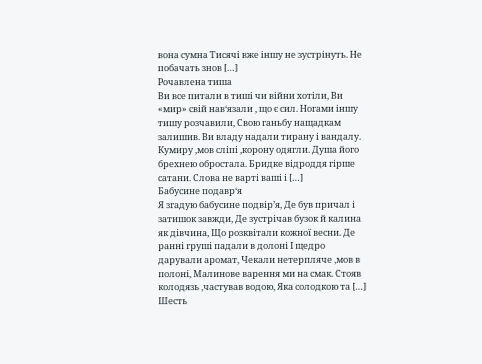вона сумна Тисячі вже іншу не зустрінуть. Не побачать знов […]
Рочавлена тиша
Ви все питали в тиші чи війни хотіли, Ви «мир» свій нав‘язали , що є сил. Ногами іншу тишу розчавили, Свою ганьбу нащадкам залишив. Ви владу надали тирану і вандалу. Кумиру ,мов сліпі ,корону одягли. Душа його брехнею обростала. Бридке відроддя гірше сатани. Слова не варті ваші і […]
Бабусине подавр‘я
Я згадую бабусине подвір’я, Де був причал і затишок завжди, Де зустрічав бузок й калина як дівчина, Що розквітали кожної весни. Де ранні груші падали в долоні І щедро дарували аромат, Чекали нетерпляче ,мов в полоні, Малинове варення ми на смак. Стояв колодязь ,частував водою, Яка солодкою та […]
Шесть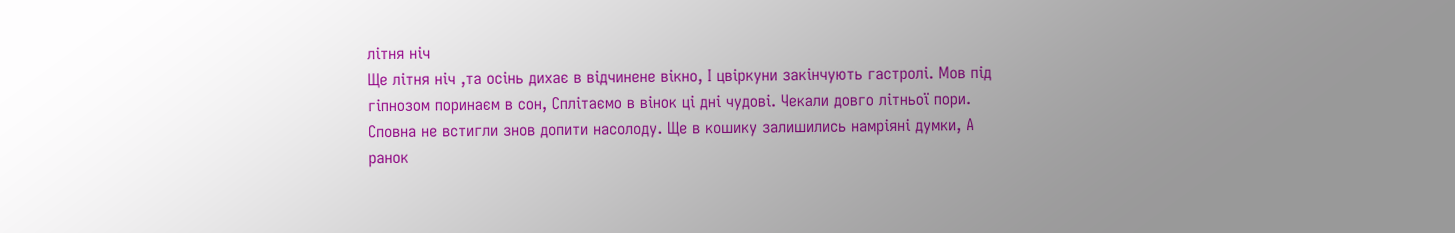літня ніч
Ще літня ніч ,та осінь дихає в відчинене вікно, І цвіркуни закінчують гастролі. Мов під гіпнозом поринаєм в сон, Сплітаємо в вінок ці дні чудові. Чекали довго літньої пори. Сповна не встигли знов допити насолоду. Ще в кошику залишились намріяні думки, А ранок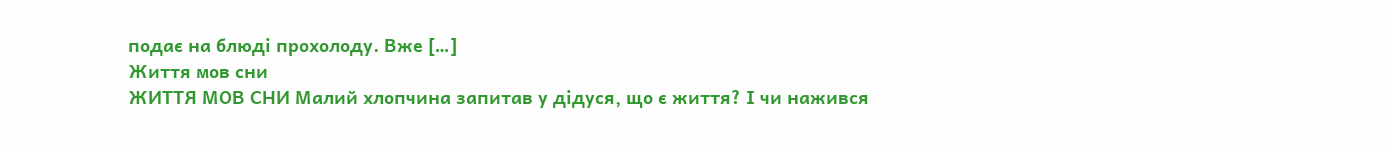подає на блюді прохолоду. Вже […]
Життя мов сни
ЖИТТЯ МОВ СНИ Малий хлопчина запитав у дідуся, що є життя? І чи нажився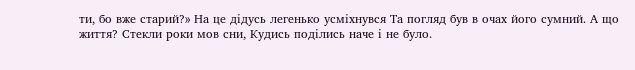ти, бо вже старий?» На це дідусь легенько усміхнувся Та погляд був в очах його сумний. А що життя? Стекли роки мов сни, Кудись поділись наче і не було.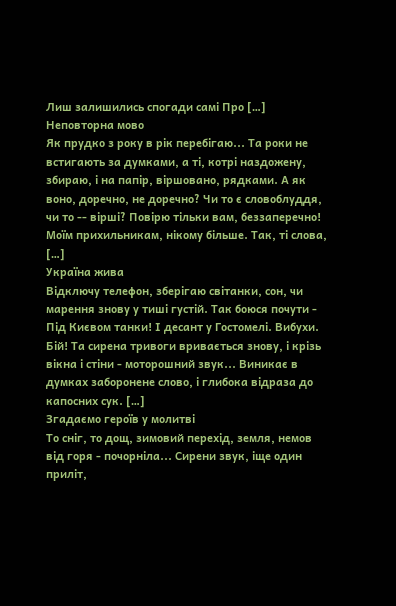Лиш залишились спогади самі Про […]
Неповторна мово
Як прудко з року в рік перебігаю... Та роки не встигають за думками, а ті, котрі наздожену, збираю, і на папір, віршовано, рядками. А як воно, доречно, не доречно? Чи то є словоблуддя, чи то -- вірші? Повірю тільки вам, беззаперечно! Моїм прихильникам, нікому більше. Так, ті слова, […]
Україна жива
Відключу телефон, зберігаю світанки, сон, чи марення знову у тиші густій. Так боюся почути - Під Києвом танки! І десант у Гостомелі. Вибухи. Бій! Та сирена тривоги вривається знову, і крізь вікна і стіни - моторошний звук... Виникає в думках заборонене слово, і глибока відраза до капосних сук. […]
Згадаємо героїв у молитві
То сніг, то дощ, зимовий перехід, земля, немов від горя - почорніла... Сирени звук, іще один приліт,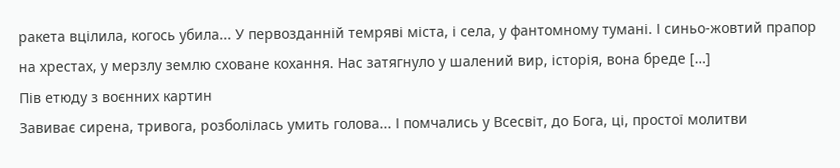ракета вцілила, когось убила... У первозданній темряві міста, і села, у фантомному тумані. І синьо-жовтий прапор на хрестах, у мерзлу землю сховане кохання. Нас затягнуло у шалений вир, історія, вона бреде […]
Пів етюду з воєнних картин
Завиває сирена, тривога, розболілась умить голова... І помчались у Всесвіт, до Бога, ці, простої молитви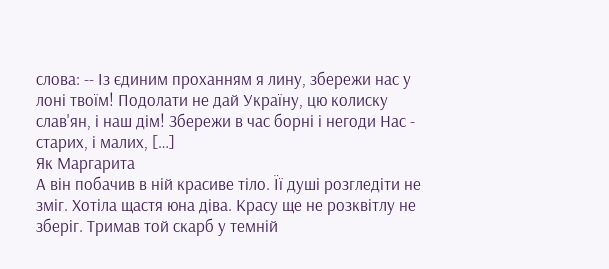слова: -- Із єдиним проханням я лину, збережи нас у лоні твоїм! Подолати не дай Україну, цю колиску слав'ян, і наш дім! Збережи в час борні і негоди Нас - старих, і малих, […]
Як Маргарита
А він побачив в ній красиве тіло. Її душі розгледіти не зміг. Хотіла щастя юна діва. Красу ще не розквітлу не зберіг. Тримав той скарб у темній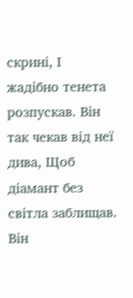скрині, І жадібно тенета розпускав. Він так чекав від неї дива, Щоб діамант без світла заблищав. Він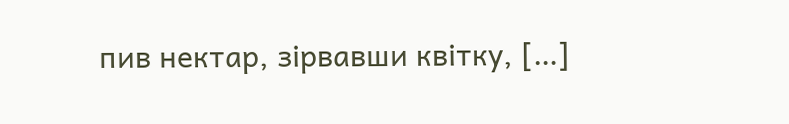пив нектар, зірвавши квітку, […]